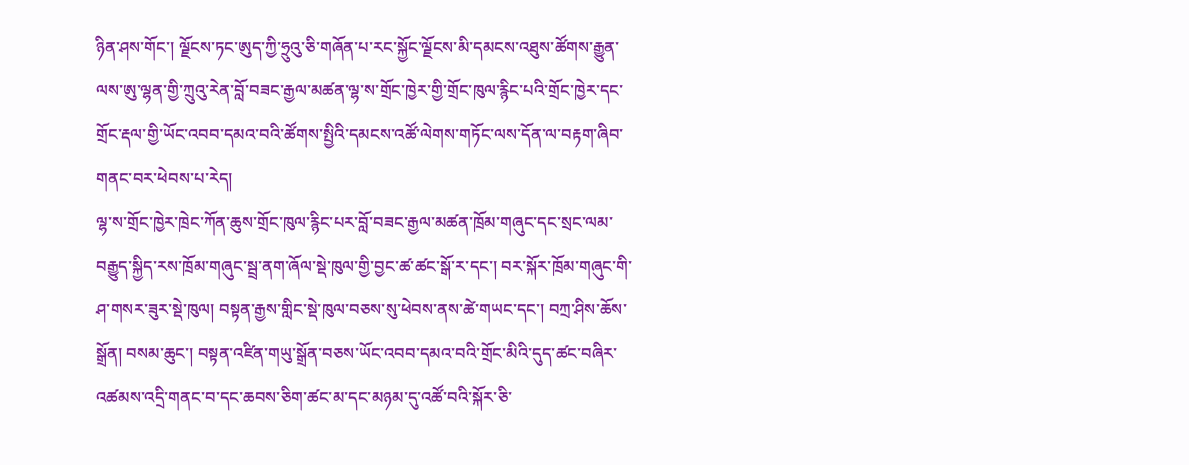ཉིན་ཤས་གོང་། ལྗོངས་ཏང་ཨུད་ཀྱི་ཧྲུའུ་ཅི་གཞོན་པ་རང་སྐྱོང་ལྗོངས་མི་དམངས་འཐུས་ཚོགས་རྒྱུན་ལས་ཨུ་ལྷན་གྱི་ཀྲུའུ་རེན་བློ་བཟང་རྒྱལ་མཚན་ལྷ་ས་གྲོང་ཁྱེར་གྱི་གྲོང་ཁུལ་རྙིང་པའི་གྲོང་ཁྱེར་དང་གྲོང་རྡལ་གྱི་ཡོང་འབབ་དམའ་བའི་ཚོགས་སྤྱིའི་དམངས་འཚོ་ལེགས་གཏོང་ལས་དོན་ལ་བརྟག་ཞིབ་གནང་བར་ཕེབས་པ་རེད།
ལྷ་ས་གྲོང་ཁྱེར་ཁྲེང་ཀོན་ཆུས་གྲོང་ཁུལ་རྙིང་པར་བློ་བཟང་རྒྱལ་མཚན་ཁྲོམ་གཞུང་དང་སྲང་ལམ་བརྒྱུད་སྐྱིད་རས་ཁྲོམ་གཞུང་སྦྲ་ནག་ཞོལ་སྡེ་ཁུལ་གྱི་བྱང་ཚ་ཚང་སྒོ་ར་དང་། བར་སྐོར་ཁྲོམ་གཞུང་གི་ཤ་གསར་ཟུར་སྡེ་ཁུལ། བསྟན་རྒྱས་གླིང་སྡེ་ཁུལ་བཅས་སུ་ཕེབས་ནས་ཚེ་གཡང་དང་། བཀྲ་ཤིས་ཆོས་སྒྲོན། བསམ་ཆུང་། བསྟན་འཛིན་གཡུ་སྒྲོན་བཅས་ཡོང་འབབ་དམའ་བའི་གྲོང་མིའི་དུད་ཚང་བཞིར་འཚམས་འདྲི་གནང་བ་དང་ཆབས་ཅིག་ཚང་མ་དང་མཉམ་དུ་འཚོ་བའི་སྐོར་ཅི་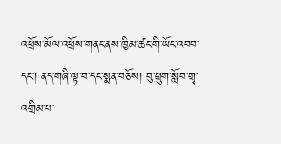འཕྲོས་མོལ་འཕྲོས་གནང་ནས་ཁྱིམ་ཚང་གི་ཡོང་འབབ་དང་། ནད་གཞི་ལྟ་བ་དང་སྨན་བཅོས། བུ་ཕྲུག་སློབ་གྲྭ་འགྲིམ་པ་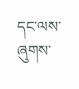དང་ལས་ཞུགས་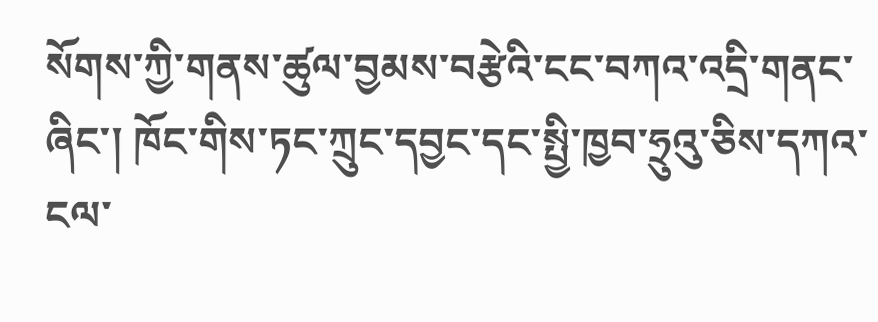སོགས་ཀྱི་གནས་ཚུལ་བྱམས་བརྩེའི་ངང་བཀའ་འདྲི་གནང་ཞིང་། ཁོང་གིས་ཏང་ཀྲུང་དབྱང་དང་སྤྱི་ཁྱབ་ཧྲུའུ་ཅིས་དཀའ་ངལ་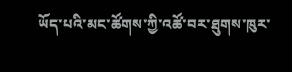ཡོད་པའི་མང་ཚོགས་ཀྱི་འཚོ་བར་ཐུགས་ཁུར་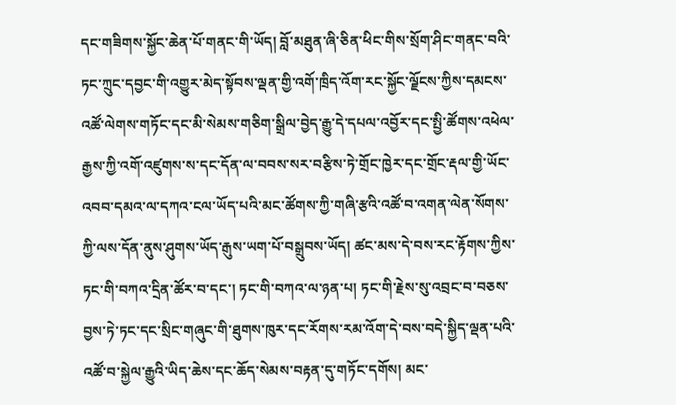དང་གཟིགས་སྐྱོང་ཆེན་པོ་གནང་གི་ཡོད། བློ་མཐུན་ཞི་ཅིན་ཕིང་གིས་སྲོག་ཤིང་གནང་བའི་ཏང་ཀྲུང་དབྱང་གི་འགྱུར་མེད་སྟོབས་ལྡན་གྱི་འགོ་ཁྲིད་འོག་རང་སྐྱོང་ལྗོངས་ཀྱིས་དམངས་འཚོ་ལེགས་གཏོང་དང་མི་སེམས་གཅིག་སྒྲིལ་བྱེད་རྒྱུ་དེ་དཔལ་འབྱོར་དང་སྤྱི་ཚོགས་འཕེལ་རྒྱས་ཀྱི་འགོ་འཛུགས་ས་དང་དོན་ལ་བབས་སར་བརྩིས་ཏེ་གྲོང་ཁྱེར་དང་གྲོང་རྡལ་གྱི་ཡོང་འབབ་དམའ་ལ་དཀའ་ངལ་ཡོད་པའི་མང་ཚོགས་ཀྱི་གཞི་རྩའི་འཚོ་བ་འགན་ལེན་སོགས་ཀྱི་ལས་དོན་ནུས་ཤུགས་ཡོད་རྒུས་ཡག་པོ་བསྒྲུབས་ཡོད། ཚང་མས་དེ་བས་རང་རྟོགས་ཀྱིས་ཏང་གི་བཀའ་དྲིན་ཚོར་བ་དང་། ཏང་གི་བཀའ་ལ་ཉན་པ། ཏང་གི་རྗེས་སུ་འབྲང་བ་བཅས་བྱས་ཏེ་ཏང་དང་སྲིང་གཞུང་གི་ཐུགས་ཁུར་དང་རོགས་རམ་འོག་དེ་བས་བདེ་སྐྱིད་ལྡན་པའི་འཚོ་བ་སྐྱེལ་རྒྱུའི་ཡིད་ཆེས་དང་ཆོད་སེམས་བརྟན་དུ་གཏོང་དགོས། མང་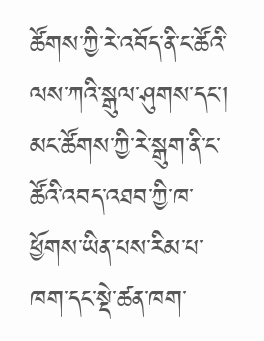ཚོགས་ཀྱི་རེ་འབོད་ནི་ང་ཚོའི་ལས་ཀའི་སྒུལ་ཤུགས་དང་། མང་ཚོགས་ཀྱི་རེ་སྒུག་ནི་ང་ཚོའི་འབད་འཐབ་ཀྱི་ཁ་ཕྱོགས་ཡིན་པས་རིམ་པ་ཁག་དང་སྡེ་ཚན་ཁག་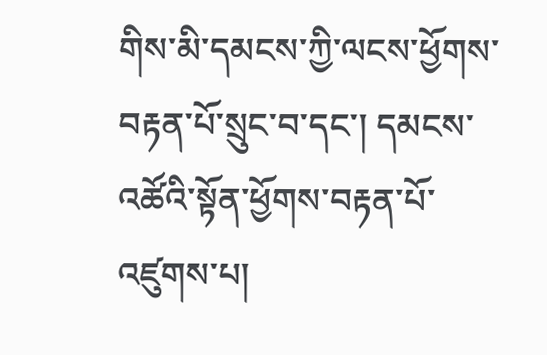གིས་མི་དམངས་ཀྱི་ལངས་ཕྱོགས་བརྟན་པོ་སྲུང་བ་དང་། དམངས་འཚོའི་སྟོན་ཕྱོགས་བརྟན་པོ་འཛུགས་པ།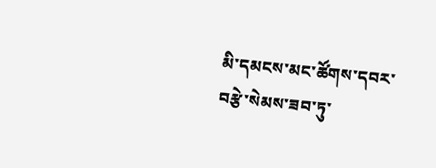མི་དམངས་མང་ཚོགས་དབར་བརྩེ་སེམས་ཟབ་ཏུ་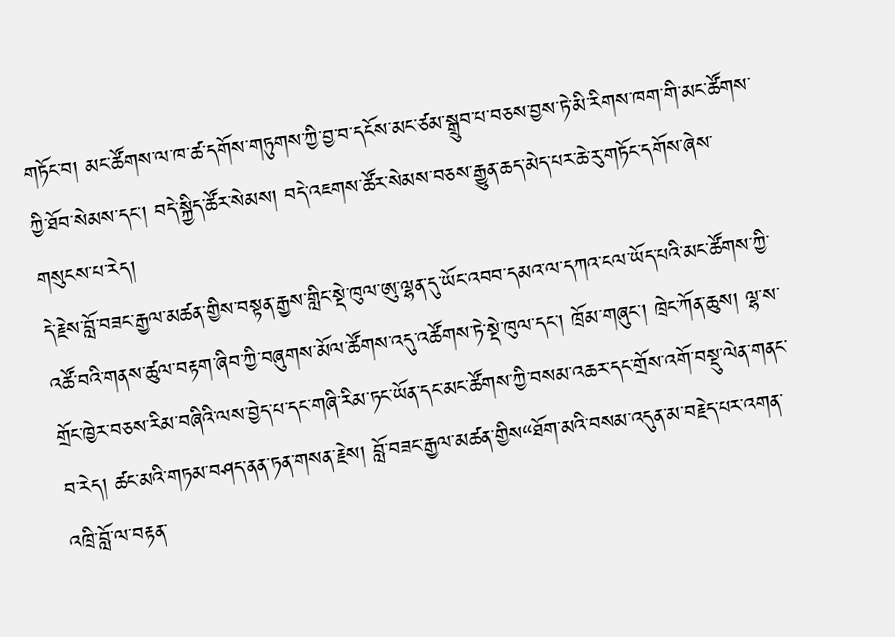གཏོང་བ། མང་ཚོགས་ལ་ཁ་ཚ་དགོས་གཏུགས་ཀྱི་བྱ་བ་དངོས་མང་ཙམ་སྒྲུབ་པ་བཅས་བྱས་ཏེ་མི་རིགས་ཁག་གི་མང་ཚོགས་ཀྱི་ཐོབ་སེམས་དང་། བདེ་སྐྱིད་ཚོར་སེམས། བདེ་འཇགས་ཚོར་སེམས་བཅས་རྒྱུན་ཆད་མེད་པར་ཆེ་རུ་གཏོང་དགོས་ཞེས་གསུངས་པ་རེད།
དེ་རྗེས་བློ་བཟང་རྒྱལ་མཚན་གྱིས་བསྟན་རྒྱས་གླིང་སྡེ་ཁུལ་ཨུ་ལྷན་དུ་ཡོང་འབབ་དམའ་ལ་དཀའ་ངལ་ཡོད་པའི་མང་ཚོགས་ཀྱི་འཚོ་བའི་གནས་ཚུལ་བརྟག་ཞིབ་ཀྱི་བཞུགས་མོལ་ཚོགས་འདུ་འཚོགས་ཏེ་སྡེ་ཁུལ་དང་། ཁྲོམ་གཞུང་། ཁྲེང་ཀོན་ཆུས། ལྷ་ས་གྲོང་ཁྱེར་བཅས་རིམ་བཞིའི་ལས་བྱེད་པ་དང་གཞི་རིམ་ཏང་ཡོན་དང་མང་ཚོགས་ཀྱི་བསམ་འཆར་དང་གྲོས་འགོ་བསྡུ་ལེན་གནང་བ་རེད། ཚང་མའི་གཏམ་བཤད་ནན་ཏན་གསན་རྗེས། བློ་བཟང་རྒྱལ་མཚན་གྱིས“ཐོག་མའི་བསམ་འདུན་མ་བརྗེད་པར་འགན་འཁྲི་བློ་ལ་བརྟན་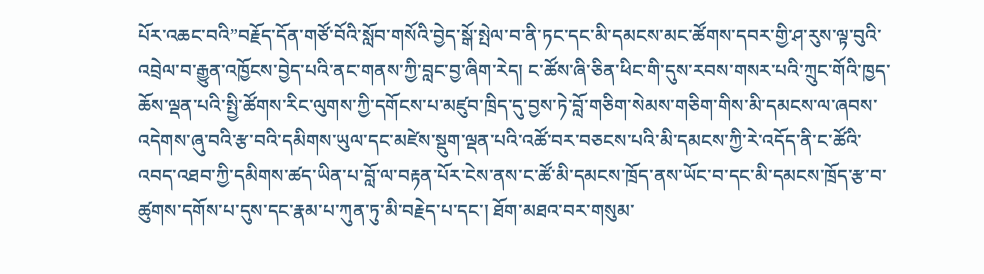པོར་འཆང་བའི”བརྗོད་དོན་གཙོ་བོའི་སློབ་གསོའི་བྱེད་སྒོ་སྤེལ་བ་ནི་ཏང་དང་མི་དམངས་མང་ཚོགས་དབར་གྱི་ཤ་རུས་ལྟ་བུའི་འབྲེལ་བ་རྒྱུན་འཁྱོངས་བྱེད་པའི་ནང་གནས་ཀྱི་བླང་བྱ་ཞིག་རེད། ང་ཚོས་ཞི་ཅིན་ཕིང་གི་དུས་རབས་གསར་པའི་ཀྲུང་གོའི་ཁྱད་ཆོས་ལྡན་པའི་སྤྱི་ཚོགས་རིང་ལུགས་ཀྱི་དགོངས་པ་མཛུབ་ཁྲིད་དུ་བྱས་ཏེ་བློ་གཅིག་སེམས་གཅིག་གིས་མི་དམངས་ལ་ཞབས་འདེགས་ཞུ་བའི་རྩ་བའི་དམིགས་ཡུལ་དང་མཛེས་སྡུག་ལྡན་པའི་འཚོ་བར་བཅངས་པའི་མི་དམངས་ཀྱི་རེ་འདོད་ནི་ང་ཚོའི་འབད་འཐབ་ཀྱི་དམིགས་ཚད་ཡིན་པ་བློ་ལ་བརྟན་པོར་ངེས་ནས་ང་ཚོ་མི་དམངས་ཁྲོད་ནས་ཡོང་བ་དང་མི་དམངས་ཁྲོད་རྩ་བ་ཚུགས་དགོས་པ་དུས་དང་རྣམ་པ་ཀུན་ཏུ་མི་བརྗེད་པ་དང་། ཐོག་མཐའ་བར་གསུམ་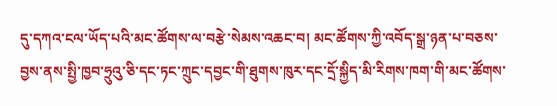དུ་དཀའ་ངལ་ཡོད་པའི་མང་ཚོགས་ལ་བརྩེ་སེམས་འཆང་བ། མང་ཚོགས་ཀྱི་འབོད་སྒྲ་ཉན་པ་བཅས་བྱས་ནས་སྤྱི་ཁྱབ་ཧྲུའུ་ཅི་དང་ཏང་ཀྲུང་དབྱང་གི་ཐུགས་ཁུར་དང་དྲོ་སྐྱིད་མི་རིགས་ཁག་གི་མང་ཚོགས་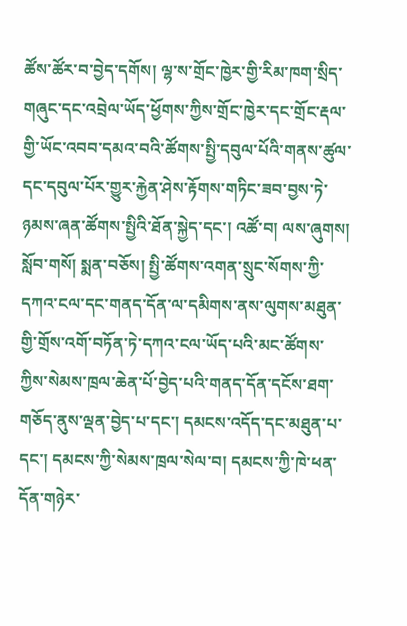ཚོས་ཚོར་བ་བྱེད་དགོས། ལྷ་ས་གྲོང་ཁྱེར་གྱི་རིམ་ཁག་སྲིད་གཞུང་དང་འབྲེལ་ཡོད་ཕྱོགས་ཀྱིས་གྲོང་ཁྱེར་དང་གྲོང་རྡལ་གྱི་ཡོང་འབབ་དམའ་བའི་ཚོགས་སྤྱི་དབུལ་པོའི་གནས་ཚུལ་དང་དབུལ་པོར་གྱུར་རྐྱེན་ཤེས་རྟོགས་གཏིང་ཟབ་བྱས་ཏེ་ཉམས་ཞན་ཚོགས་སྤྱིའི་ཐོན་སྐྱེད་དང་། འཚོ་བ། ལས་ཞུགས། སློབ་གསོ། སྨན་བཅོས། སྤྱི་ཚོགས་འགན་སྲུང་སོགས་ཀྱི་དཀའ་ངལ་དང་གནད་དོན་ལ་དམིགས་ནས་ལུགས་མཐུན་གྱི་གྲོས་འགོ་བཏོན་ཏེ་དཀའ་ངལ་ཡོད་པའི་མང་ཚོགས་ཀྱིས་སེམས་ཁྲལ་ཆེན་པོ་བྱེད་པའི་གནད་དོན་དངོས་ཐག་གཅོད་ནུས་ལྡན་བྱེད་པ་དང་། དམངས་འདོད་དང་མཐུན་པ་དང་། དམངས་ཀྱི་སེམས་ཁྲལ་སེལ་བ། དམངས་ཀྱི་ཁེ་ཕན་དོན་གཉེར་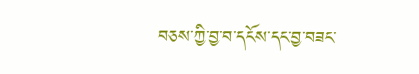བཅས་ཀྱི་བྱ་བ་དངོས་དང་བྱ་བཟང་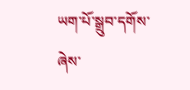ཡག་པོ་སྒྲུབ་དགོས་ཞེས་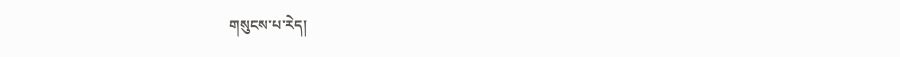གསུངས་པ་རེད།